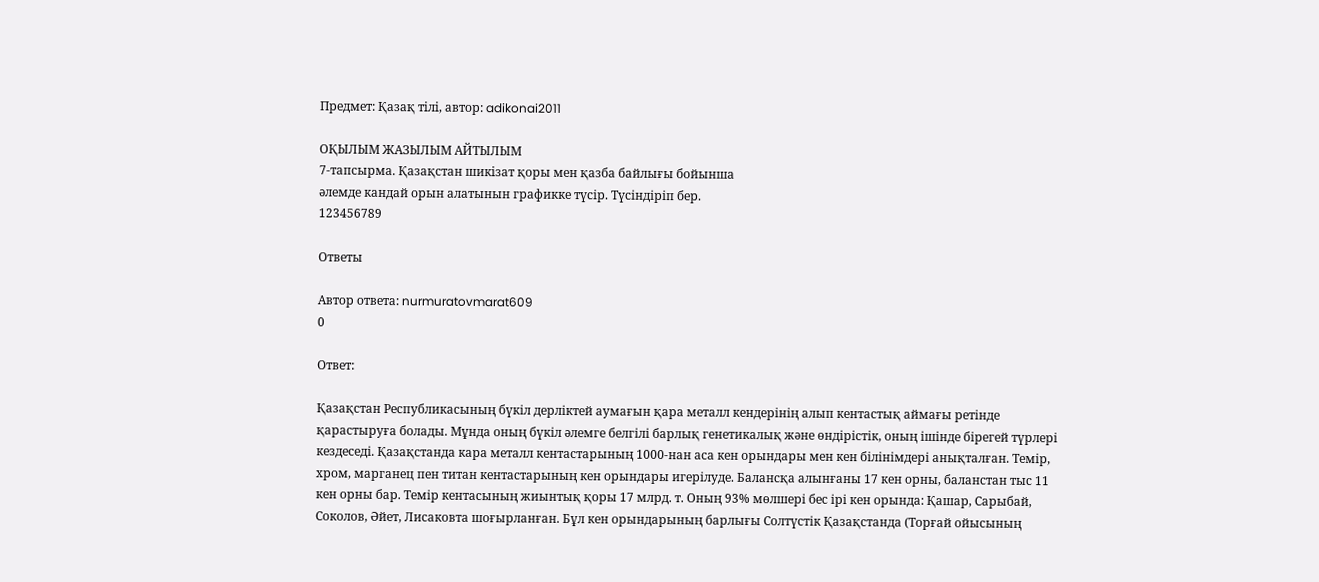Предмет: Қазақ тiлi, автор: adikonai2011

ОҚЫЛЫМ ЖАЗЫЛЫМ АЙТЫЛЫМ
7-тапсырма. Қазақстан шикiзат қоры мен қазба байлығы бойынша
әлемде кандай орын алатынын графикке түсір. Түсіндіріп бер.
123456789

Ответы

Автор ответа: nurmuratovmarat609
0

Ответ:

Қазақстан Республикасының бүкіл дерліктей аумағын қара металл кендерінің алып кентастық аймағы ретінде қарастыруға болады. Мұнда оның бүкіл әлемге белгілі барлық генетикалық және өндірістік, оның ішінде бірегей түрлері кездеседі. Қазақстанда кара металл кентастарының 1000-нан аса кен орындары мен кен білінімдері анықталған. Темір, хром, марганец пен титан кентастарының кен орындары игерілуде. Балансқа алынғаны 17 кен орны, баланстан тыс 11 кен орны бар. Темір кентасының жиынтық қоры 17 млрд. т. Оның 93% мөлшері бес ірі кен орында: Қашар, Сарыбай, Соколов, Әйет, Лисаковта шоғырланған. Бұл кен орындарының барлығы Солтүстік Қазақстанда (Торғай ойысының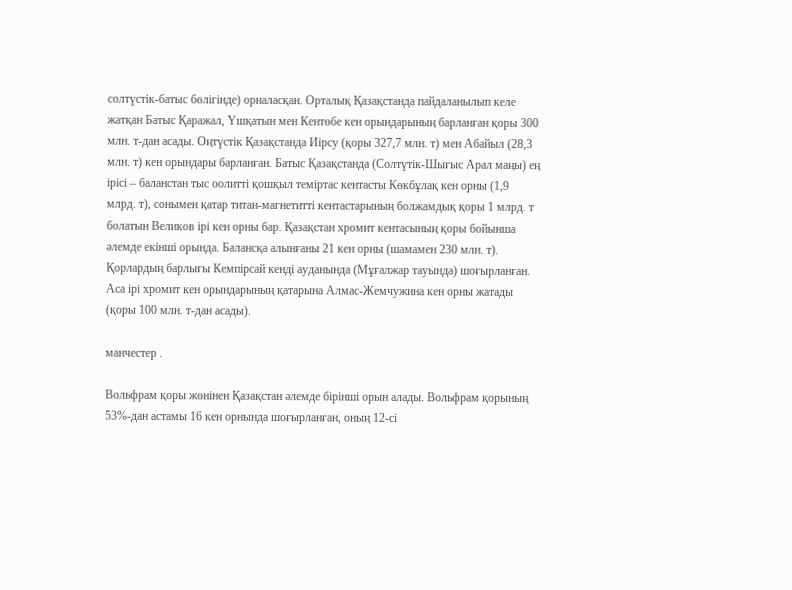солтүстік-батыс бөлігінде) орналасқан. Орталық Қазақстанда пайдаланылып келе жатқан Батыс Қаражал, Үшқатын мен Кентөбе кен орындарының барланған қоры 300 млн. т-дан асады. Оңтүстік Қазақстанда Иірсу (қоры 327,7 млн. т) мен Абайыл (28,3 млн. т) кен орындары барланған. Батыс Қазақстанда (Солтүтік-Шығыс Арал маңы) ең ірісі – баланстан тыс оолитті қошқыл теміртас кентасты Көкбұлақ кен орны (1,9 млрд. т), сонымен қатар титан-магнетитті кентастарының болжамдық қоры 1 млрд. т болатын Великов ірі кен орны бар. Қазақстан хромит кентасының қоры бойынша әлемде екінші орында. Балансқа алынғаны 21 кен орны (шамамен 230 млн. т). Қорлардың барлығы Кемпірсай кенді ауданында (Мұғалжар тауында) шоғырланған. Аса ірі хромит кен орындарының қатарына Алмас-Жемчужина кен орны жатады (қоры 100 млн. т-дан асады).

манчестер .

Вольфрам қоры жөнінен Қазақстан әлемде бірінші орын алады. Вольфрам қорының 53%-дан астамы 16 кен орнында шоғырланған, оның 12-сі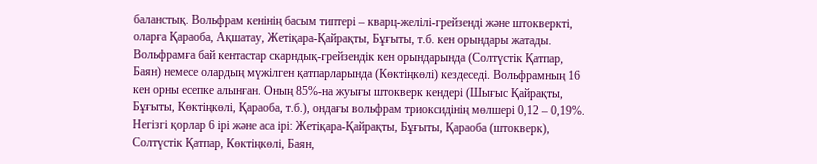баланстық. Вольфрам кенінің басым типтері – кварц-желілі-грейзенді және штокверкті, оларға Қараоба, Ақшатау, Жетіқара-Қайрақты, Бұғыты, т.б. кен орындары жатады. Вольфрамға бай кентастар скарндық-грейзендік кен орындарында (Солтүстік Қатпар, Баян) немесе олардың мүжілген қатпарларында (Көктіңкөлі) кездеседі. Вольфрамның 16 кен орны есепке алынған. Оның 85%-на жуығы штокверк кендері (Шығыс Қайрақты, Бұғыты, Көктіңкөлі, Қараоба, т.б.), ондағы вольфрам триоксидінің мөлшері 0,12 – 0,19%. Негізгі қорлар 6 ірі және аса ірі: Жетіқара-Қайрақты, Бұғыты, Қараоба (штокверк), Солтүстік Қатпар, Көктіңкөлі, Баян,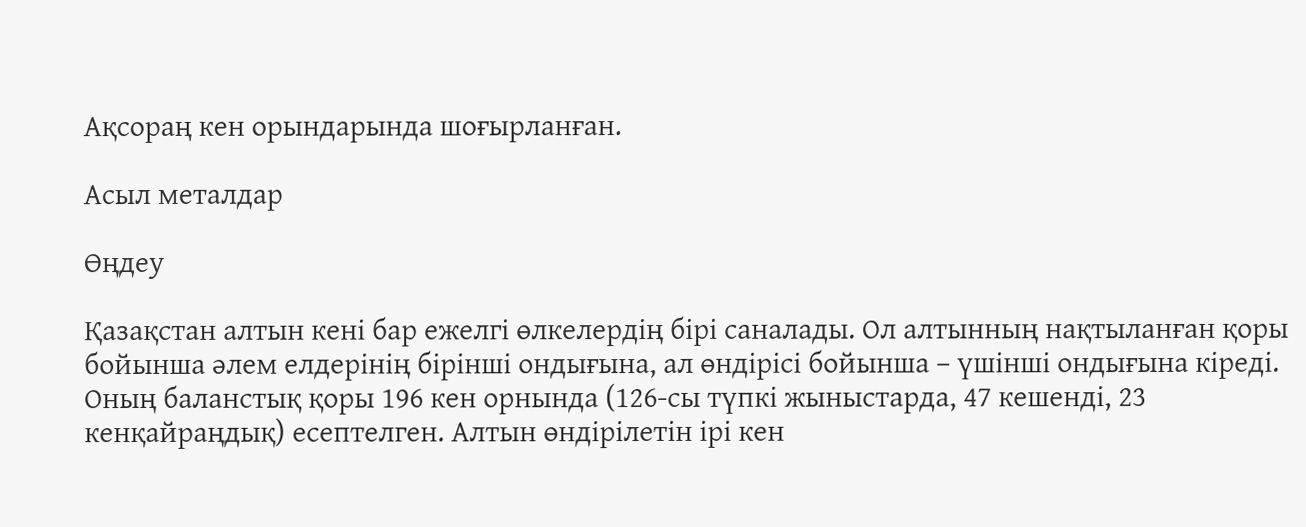Ақсораң кен орындарында шоғырланған.

Асыл металдар

Өңдеу

Қазақстан алтын кені бар ежелгі өлкелердің бірі саналады. Ол алтынның нақтыланған қоры бойынша әлем елдерінің бірінші ондығына, ал өндірісі бойынша – үшінші ондығына кіреді. Оның баланстық қоры 196 кен орнында (126-сы түпкі жыныстарда, 47 кешенді, 23 кенқайраңдық) есептелген. Алтын өндірілетін ірі кен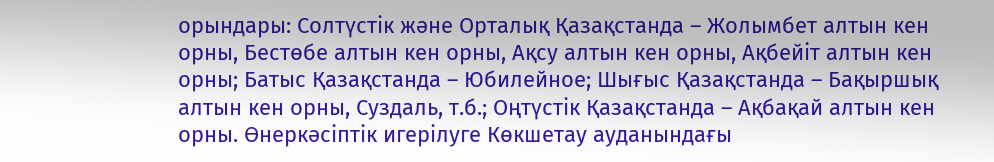орындары: Солтүстік және Орталық Қазақстанда – Жолымбет алтын кен орны, Бестөбе алтын кен орны, Ақсу алтын кен орны, Ақбейіт алтын кен орны; Батыс Қазақстанда – Юбилейное; Шығыс Қазақстанда – Бақыршық алтын кен орны, Суздаль, т.б.; Оңтүстік Қазақстанда – Ақбақай алтын кен орны. Өнеркәсіптік игерілуге Көкшетау ауданындағы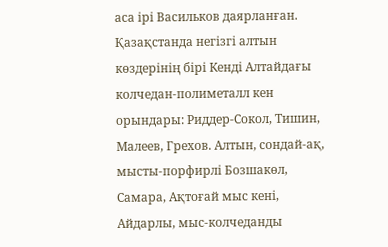аса ірі Васильков даярланған. Қазақстанда негізгі алтын көздерінің бірі Кенді Алтайдағы колчедан-полиметалл кен орындары: Риддер-Сокол, Тишин, Малеев, Грехов. Алтын, сондай-ақ, мысты-порфирлі Бозшакөл, Самара, Ақтоғай мыс кені, Айдарлы, мыс-колчеданды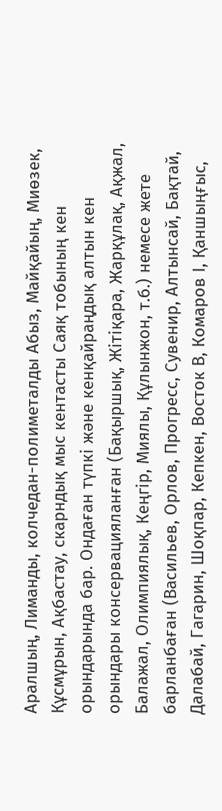Аралшың, Лиманды, колчедан-полиметалды Абыз, Майқайың, Миөзек, Құсмұрын, Ақбастау, скарндық мыс кентасты Саяқ тобының кен орындарында бар. Ондаған түпкі және кенқайраңдық алтын кен орындары консервацияланған (Бақыршық, Жітіқара, Жарқұлақ, Ақжал, Балажал, Олимпиялық, Кеңгір, Миялы, Құлынжон, т.б.) немесе жете барланбаған (Васильев, Орлов, Прогресс, Сувенир, Алтынсай, Бақтай, Далабай, Гагарин, Шоқпар, Кепкен, Восток В, Комаров І, Қаншыңғыс,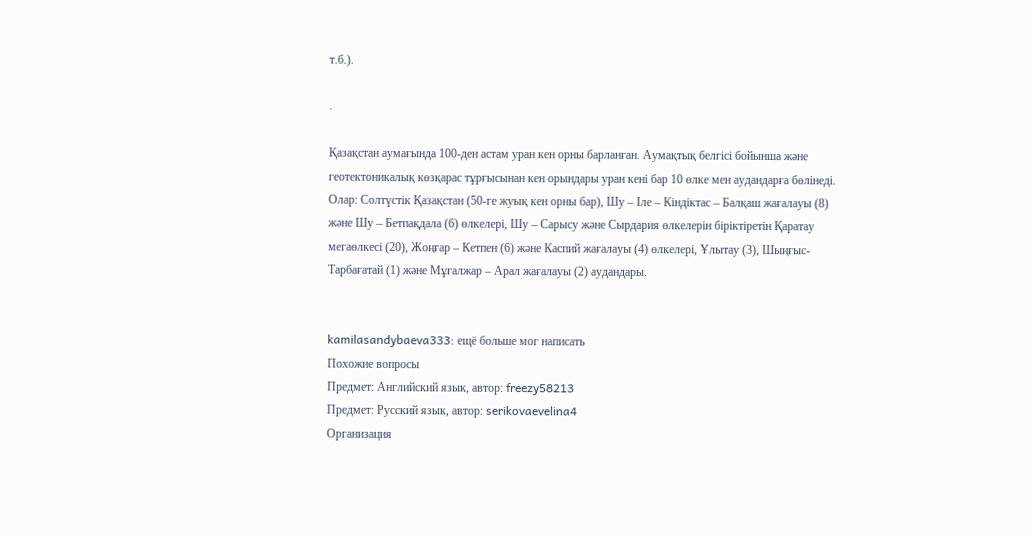т.б.).

.

Қазақстан аумағында 100-ден астам уран кен орны барланған. Аумақтық белгісі бойынша және геотектоникалық көзқарас тұрғысынан кен орындары уран кені бар 10 өлке мен аудандарға бөлінеді. Олар: Солтүстік Қазақстан (50-ге жуық кен орны бар), Шу – Іле – Кіндіктас – Балқаш жағалауы (8) және Шу – Бетпақдала (6) өлкелері, Шу – Сарысу және Сырдария өлкелерін біріктіретін Қаратау мегаөлкесі (20), Жоңғар – Кетпен (6) және Каспий жағалауы (4) өлкелері, Ұлытау (3), Шыңғыс-Тарбағатай (1) және Мұғалжар – Арал жағалауы (2) аудандары.


kamilasandybaeva333: ещё больше мог написать
Похожие вопросы
Предмет: Английский язык, автор: freezy58213
Предмет: Русский язык, автор: serikovaevelina4
Организация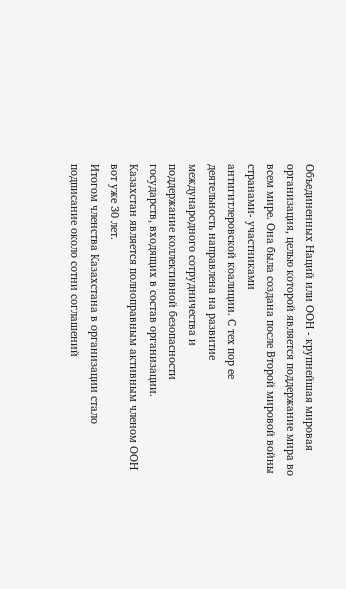Объединенных Наций или ООН - крупнейшая мировая организация, целью которой является поддержание мира во всем мире. Она была создана после Второй мировой войны странами- участниками
антигитлеровской коалиции. С тех пор ее
деятельность направлена на развитие
международного сотрудничества и
поддержание коллективной безопасности
государств, входящих в состав организации.
Казахстан является полноправным активным членом ООН вот уже 30 лет.
Итогом членства Казахстана в организации стало подписание около сотни соглашений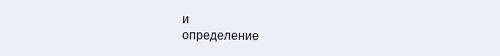и
определение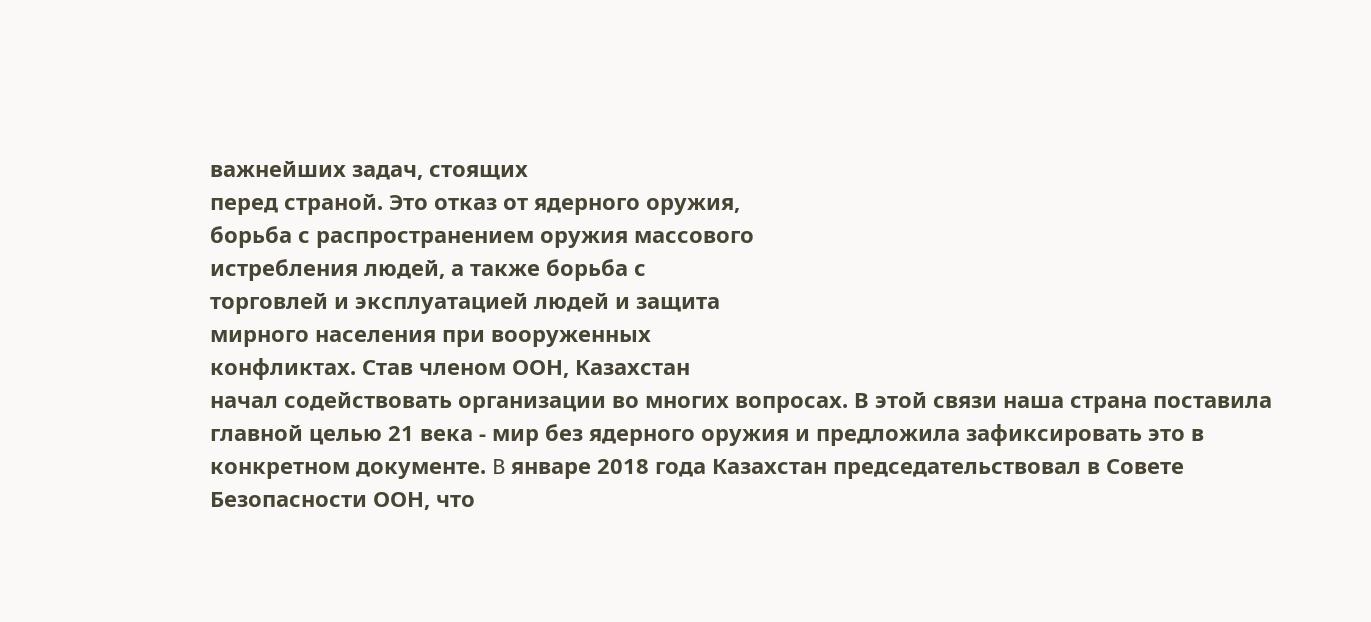важнейших задач, стоящих
перед страной. Это отказ от ядерного оружия,
борьба с распространением оружия массового
истребления людей, а также борьба с
торговлей и эксплуатацией людей и защита
мирного населения при вооруженных
конфликтах. Став членом ООН, Казахстан
начал содействовать организации во многих вопросах. В этой связи наша страна поставила главной целью 21 века - мир без ядерного оружия и предложила зафиксировать это в конкретном документе. B январе 2018 года Казахстан председательствовал в Совете Безопасности ООН, что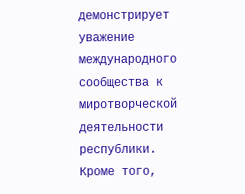демонстрирует уважение международного сообщества к
миротворческой деятельности республики. Кроме того,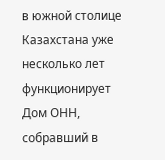в южной столице Казахстана уже несколько лет функционирует Дом ОНН, собравший в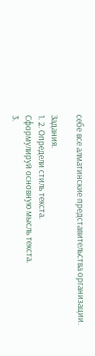себе все алматинские представительства организации.

Задания.
1. 2. Определи стиль текста.
Сформулируй основную мысль текста.
3.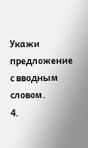Укажи предложение с вводным словом.
4.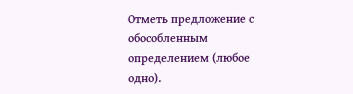Отметь предложение с обособленным определением (любое одно).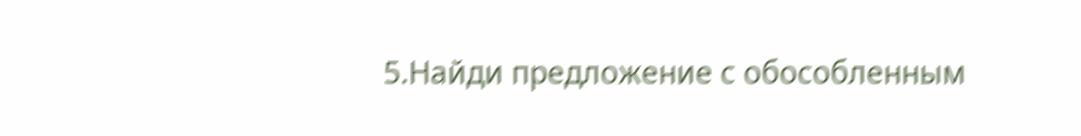5.Найди предложение с обособленным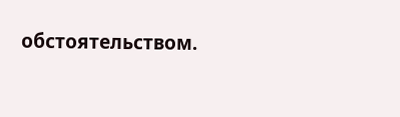обстоятельством.